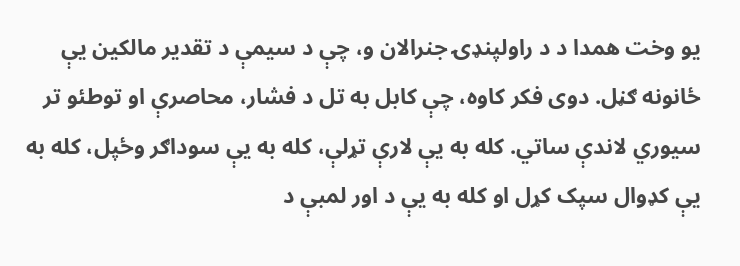یو وخت همدا د د راولپنډۍ جنرالان و، چې د سیمې د تقدیر مالکین یې ځانونه ګڼل. دوی فکر کاوه، چې کابل به تل د فشار، محاصرې او توطئو تر سیوري لاندې ساتي. کله به یې لارې تړلې، کله به یې سوداګر وځپل، کله به یې کډوال سپک کړل او کله به یې د اور لمبې د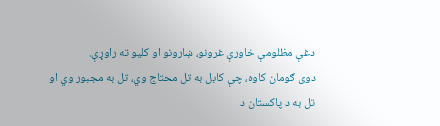دغې مظلومې خاورې غرونو، ښارونو او کلیو ته راوړې.
دوی ګومان کاوه، چې کابل به تل محتاج وي، تل به مجبور وي او تل به د پاکستان د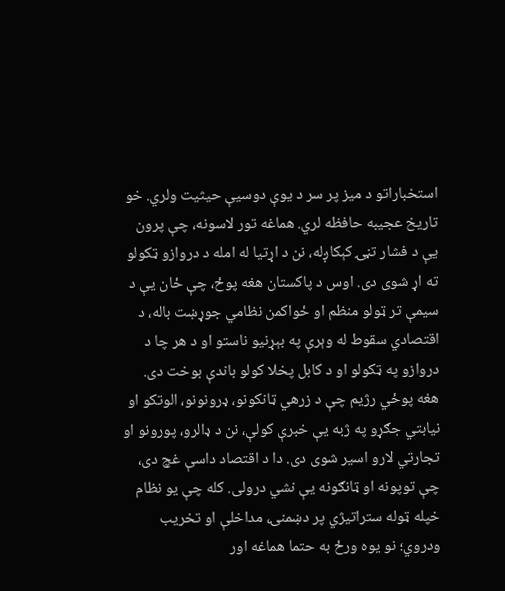استخباراتو د میز پر سر د یوې دوسیې حیثیت ولري. خو تاریخ عجیبه حافظه لري. هماغه تور لاسونه، چې پرون یې د فشار تڼۍ کېکاږله، نن د اړتیا له امله د دروازو ټکولو ته اړ شوی دی. اوس د پاکستان هغه پوځ، چې ځان یې د سیمې تر ټولو منظم او ځواکمن نظامي جوړښت باله، د اقتصادي سقوط له وېرې په بېړنیو ناستو او د هر چا د دروازو په ټکولو او د کابل پخلا کولو باندې بوخت دی.
هغه پوځي رژیم چې د زرهي ټانکونو، ډرونونو، الوتکو او نیابتي جګړو په ژبه یې خبرې کولې، نن د ډالرو، پورونو او تجارتي لارو اسیر شوی دی. دا د اقتصاد داسې غچ دی، چې توپونه او ټانګونه یې نشي درولی. کله چې یو نظام خپله ټوله ستراتیژي پر دښمنۍ، مداخلې او تخریب ودروي؛ نو یوه ورځ به حتما هماغه اور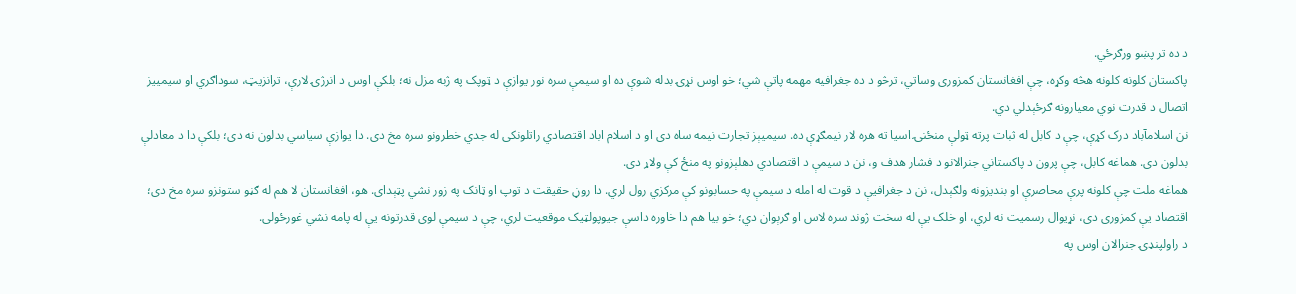د ده تر پښو ورګرځي.
پاکستان کلونه کلونه هڅه وکړه، چې افغانستان کمزوری وساتي، ترڅو د ده جغرافیه مهمه پاتې شي؛ خو اوس نړۍ بدله شوې ده او سیمې سره نور یوازې د ټوپک په ژبه مزل نه؛ بلکې اوس د انرژۍ لارې، ترانزیټ، سوداګري او سیمییز اتصال د قدرت نوي معیارونه ګرځېدلي دي.
نن اسلامآباد درک کړې، چې د کابل له ثبات پرته ټولې منځنۍ اسیا ته هره لار نیمګړې ده. سیمیېز تجارت نیمه ساه دی او د اسلام اباد اقتصادي راتلونکی له جدي خطرونو سره مخ دی. دا یوازې سیاسي بدلون نه دی؛ بلکې دا د معادلې بدلون دی. هماغه کابل، چې پرون د پاکستاني جنرالانو د فشار هدف و، نن د سیمې د اقتصادي دهلېزونو په منځ کې ولاړ دی.
هماغه ملت چې کلونه پرې محاصرې او بندیزونه ولګېدل، نن د جغرافیې د قوت له امله د سیمې په حسابونو کې مرکزي رول لري. دا روڼ حقیقت د توپ او ټانک په زور نشي پټېدای. هو، افغانستان لا هم له ګڼو ستونزو سره مخ دی؛ اقتصاد یې کمزوری دی، نړیوال رسمیت نه لري، او خلک یې له سخت ژوند سره لاس او ګرېوان دي؛ خو بیا هم دا خاوره داسې جیوپولټیک موقعیت لري، چې د سیمې لوی قدرتونه یې له پامه نشي غورځولی.
د راولپنډۍ جنرالان اوس په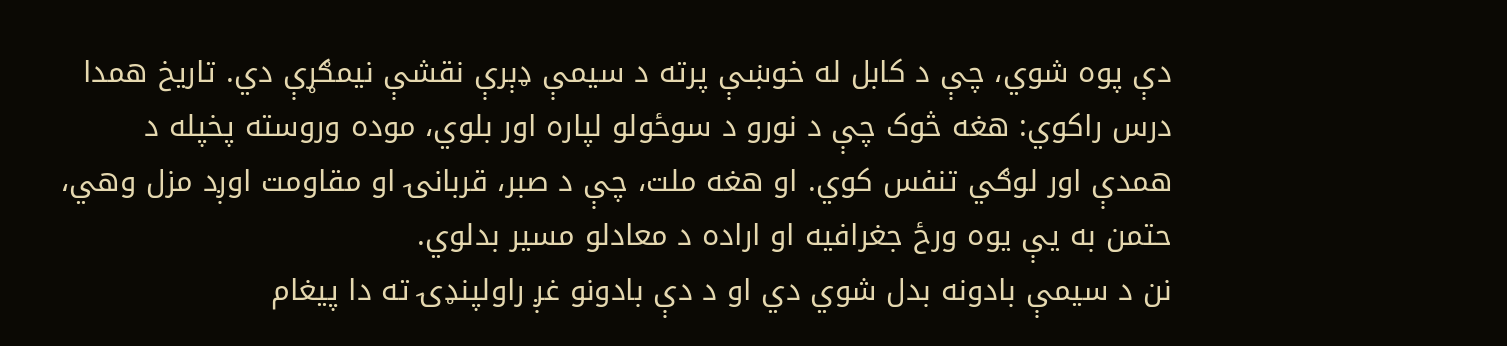دې پوه شوي، چې د کابل له خوښې پرته د سیمې ډېرې نقشې نیمګړې دي. تاریخ همدا درس راکوي: هغه څوک چې د نورو د سوځولو لپاره اور بلوي، موده وروسته پخپله د همدې اور لوګي تنفس کوي. او هغه ملت، چې د صبر، قربانۍ او مقاومت اوږد مزل وهي، حتمن به یې یوه ورځ جغرافیه او اراده د معادلو مسیر بدلوي.
نن د سیمې بادونه بدل شوي دي او د دې بادونو غږ راولپنډۍ ته دا پیغام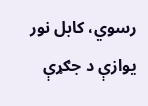رسوي، کابل نور یوازې د جګړې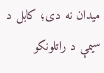میدان نه دی؛ کابل د سیمې د راتلونکو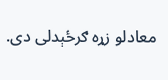معادلو زړه ګرځېدلی دی.